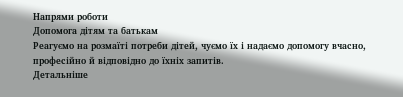Напрями роботи
Допомога дітям та батькам
Реагуємо на розмаїті потреби дітей, чуємо їх і надаємо допомогу вчасно, професійно й відповідно до їхніх запитів.
Детальніше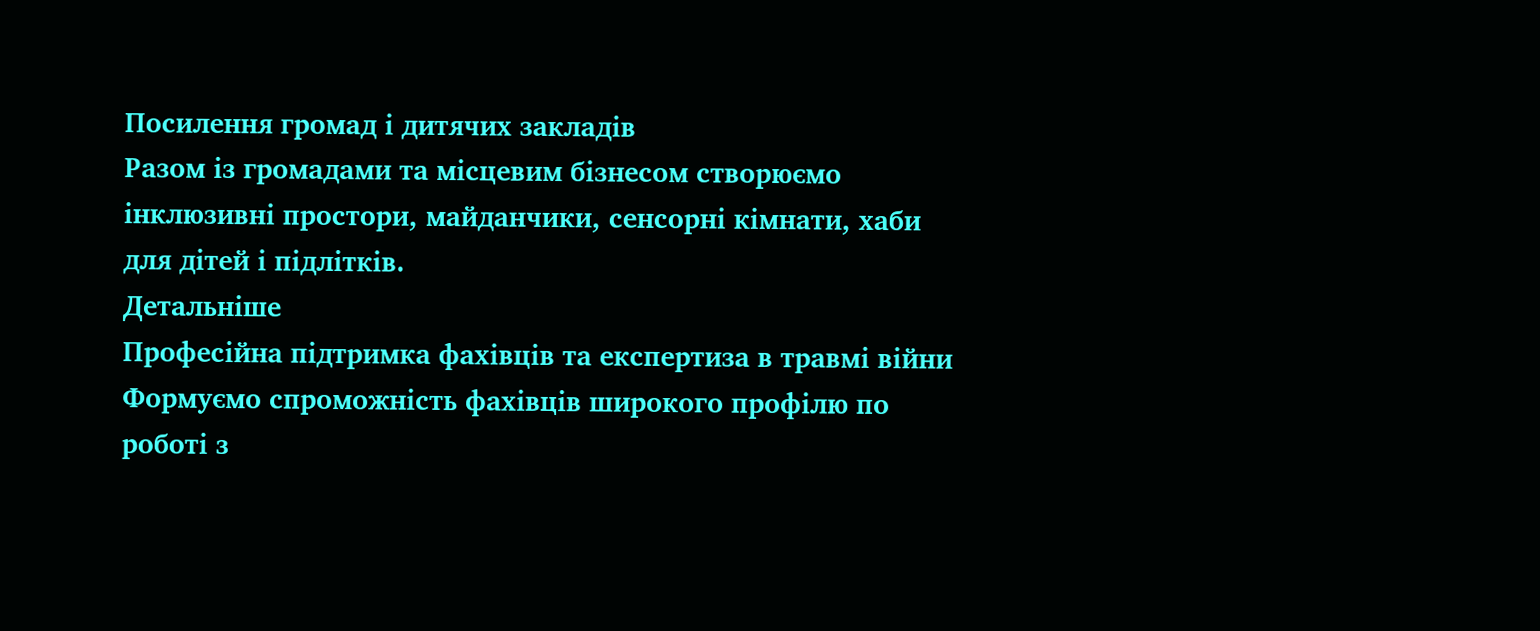Посилення громад і дитячих закладів
Разом із громадами та місцевим бізнесом створюємо інклюзивні простори, майданчики, сенсорні кімнати, хаби для дітей і підлітків.
Детальніше
Професійна підтримка фахівців та експертиза в травмі війни
Формуємо спроможність фахівців широкого профілю по роботі з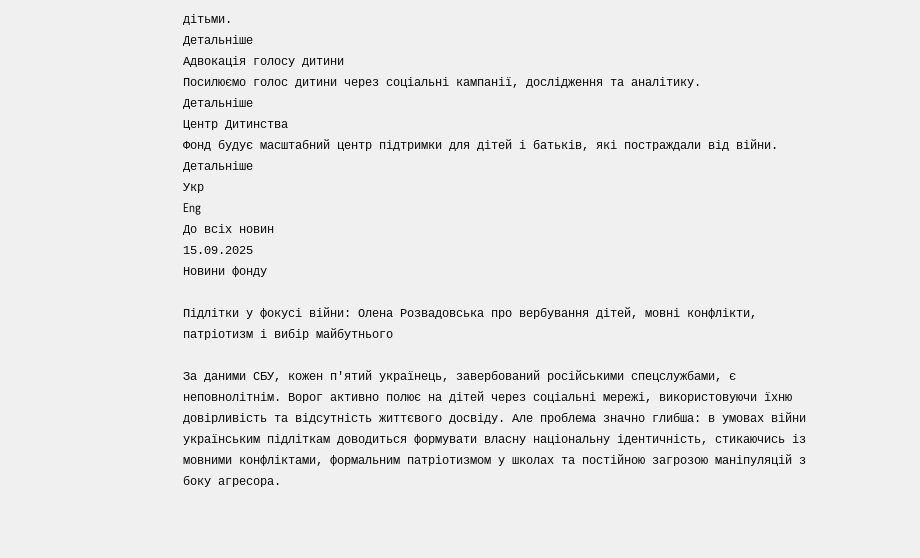дітьми.
Детальніше
Адвокація голосу дитини
Посилюємо голос дитини через соціальні кампанії, дослідження та аналітику.
Детальніше
Центр Дитинства
Фонд будує масштабний центр підтримки для дітей і батьків, які постраждали від війни.
Детальніше
Укр
Eng
До всіх новин
15.09.2025
Новини фонду

Підлітки у фокусі війни: Олена Розвадовська про вербування дітей, мовні конфлікти, патріотизм і вибір майбутнього

За даними СБУ, кожен п'ятий українець, завербований російськими спецслужбами, є неповнолітнім. Ворог активно полює на дітей через соціальні мережі, використовуючи їхню довірливість та відсутність життєвого досвіду. Але проблема значно глибша: в умовах війни українським підліткам доводиться формувати власну національну ідентичність, стикаючись із мовними конфліктами, формальним патріотизмом у школах та постійною загрозою маніпуляцій з боку агресора.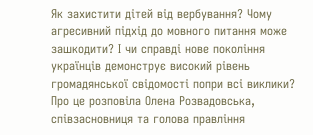Як захистити дітей від вербування? Чому агресивний підхід до мовного питання може зашкодити? І чи справді нове покоління українців демонструє високий рівень громадянської свідомості попри всі виклики? Про це розповіла Олена Розвадовська, співзасновниця та голова правління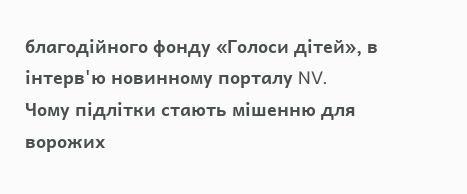благодійного фонду «Голоси дітей», в інтерв'ю новинному порталу NV.
Чому підлітки стають мішенню для ворожих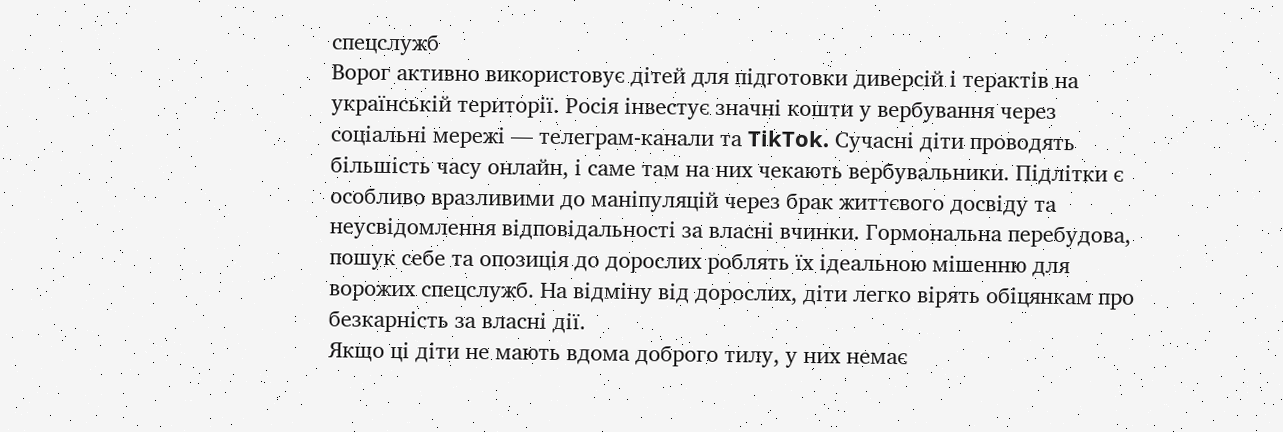спецслужб
Ворог активно використовує дітей для підготовки диверсій і терактів на українській території. Росія інвестує значні кошти у вербування через соціальні мережі — телеграм-канали та TikTok. Сучасні діти проводять більшість часу онлайн, і саме там на них чекають вербувальники. Підлітки є особливо вразливими до маніпуляцій через брак життєвого досвіду та неусвідомлення відповідальності за власні вчинки. Гормональна перебудова, пошук себе та опозиція до дорослих роблять їх ідеальною мішенню для ворожих спецслужб. На відміну від дорослих, діти легко вірять обіцянкам про безкарність за власні дії.
Якщо ці діти не мають вдома доброго тилу, у них немає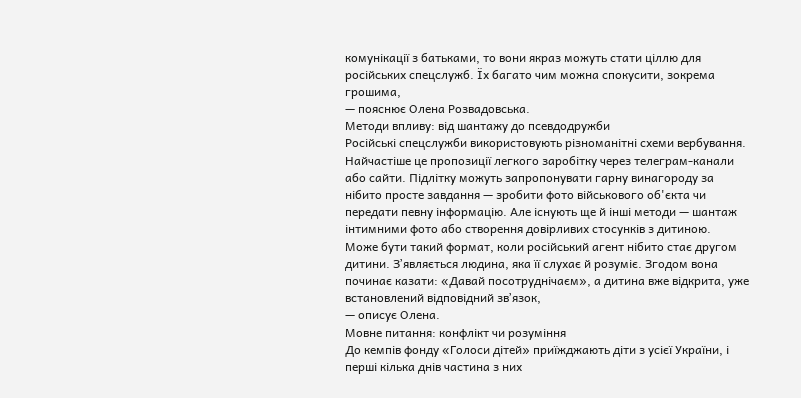комунікації з батьками, то вони якраз можуть стати ціллю для російських спецслужб. Їх багато чим можна спокусити, зокрема грошима,
— пояснює Олена Розвадовська.
Методи впливу: від шантажу до псевдодружби
Російські спецслужби використовують різноманітні схеми вербування. Найчастіше це пропозиції легкого заробітку через телеграм-канали або сайти. Підлітку можуть запропонувати гарну винагороду за нібито просте завдання — зробити фото військового об'єкта чи передати певну інформацію. Але існують ще й інші методи — шантаж інтимними фото або створення довірливих стосунків з дитиною.
Може бути такий формат, коли російський агент нібито стає другом дитини. Зʼявляється людина, яка її слухає й розуміє. Згодом вона починає казати: «Давай посотруднічаєм», а дитина вже відкрита, уже встановлений відповідний звʼязок,
— описує Олена.
Мовне питання: конфлікт чи розуміння
До кемпів фонду «Голоси дітей» приїжджають діти з усієї України, і перші кілька днів частина з них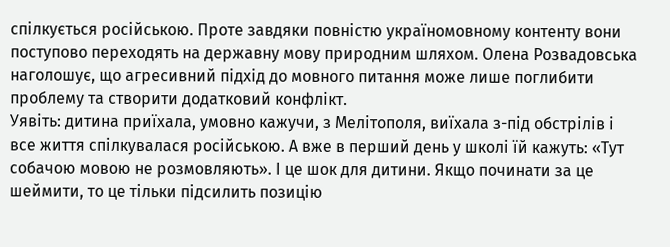спілкується російською. Проте завдяки повністю україномовному контенту вони поступово переходять на державну мову природним шляхом. Олена Розвадовська наголошує, що агресивний підхід до мовного питання може лише поглибити проблему та створити додатковий конфлікт.
Уявіть: дитина приїхала, умовно кажучи, з Мелітополя, виїхала з-під обстрілів і все життя спілкувалася російською. А вже в перший день у школі їй кажуть: «Тут собачою мовою не розмовляють». І це шок для дитини. Якщо починати за це шеймити, то це тільки підсилить позицію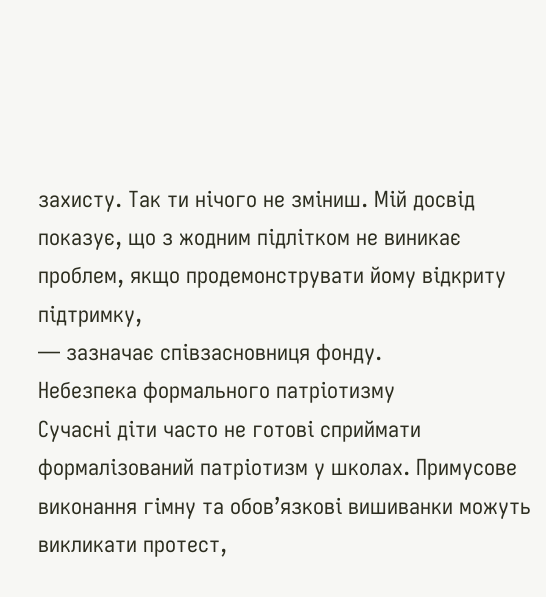захисту. Так ти нічого не зміниш. Мій досвід показує, що з жодним підлітком не виникає проблем, якщо продемонструвати йому відкриту підтримку,
— зазначає співзасновниця фонду.
Небезпека формального патріотизму
Сучасні діти часто не готові сприймати формалізований патріотизм у школах. Примусове виконання гімну та обовʼязкові вишиванки можуть викликати протест,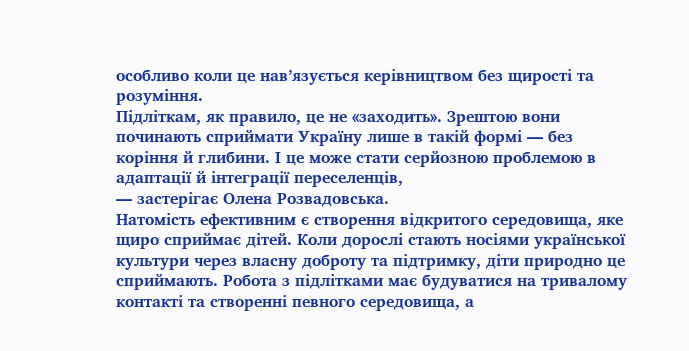особливо коли це нав’язується керівництвом без щирості та розуміння.
Підліткам, як правило, це не «заходить». Зрештою вони починають сприймати Україну лише в такій формі — без коріння й глибини. І це може стати серйозною проблемою в адаптації й інтеграції переселенців,
— застерігає Олена Розвадовська.
Натомість ефективним є створення відкритого середовища, яке щиро сприймає дітей. Коли дорослі стають носіями української культури через власну доброту та підтримку, діти природно це сприймають. Робота з підлітками має будуватися на тривалому контакті та створенні певного середовища, а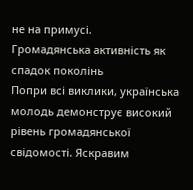не на примусі.
Громадянська активність як спадок поколінь
Попри всі виклики, українська молодь демонструє високий рівень громадянської свідомості. Яскравим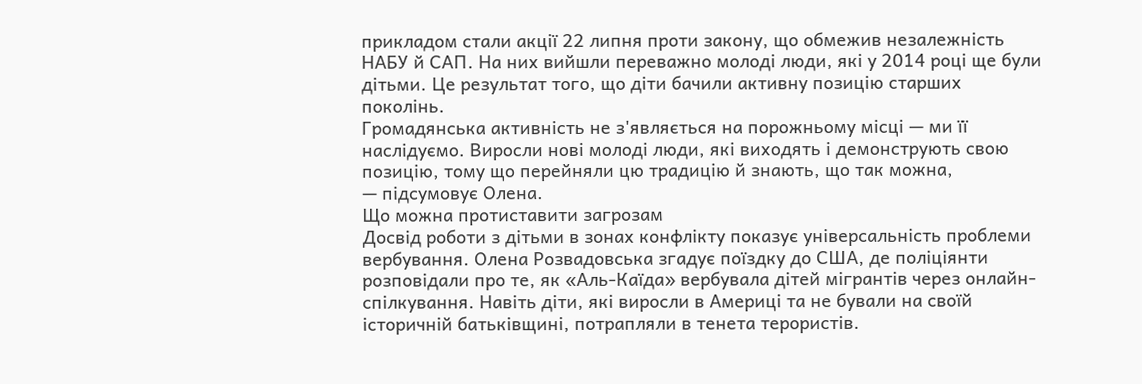прикладом стали акції 22 липня проти закону, що обмежив незалежність НАБУ й САП. На них вийшли переважно молоді люди, які у 2014 році ще були дітьми. Це результат того, що діти бачили активну позицію старших поколінь.
Громадянська активність не з'являється на порожньому місці — ми її наслідуємо. Виросли нові молоді люди, які виходять і демонструють свою позицію, тому що перейняли цю традицію й знають, що так можна,
— підсумовує Олена.
Що можна протиставити загрозам
Досвід роботи з дітьми в зонах конфлікту показує універсальність проблеми вербування. Олена Розвадовська згадує поїздку до США, де поліціянти розповідали про те, як «Аль-Каїда» вербувала дітей мігрантів через онлайн-спілкування. Навіть діти, які виросли в Америці та не бували на своїй історичній батьківщині, потрапляли в тенета терористів.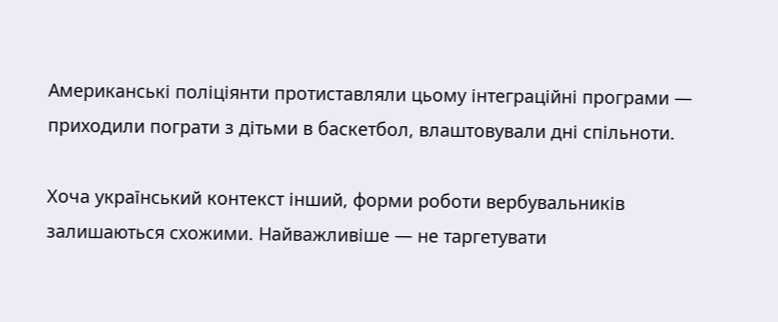Американські поліціянти протиставляли цьому інтеграційні програми — приходили пограти з дітьми в баскетбол, влаштовували дні спільноти.

Хоча український контекст інший, форми роботи вербувальників залишаються схожими. Найважливіше — не таргетувати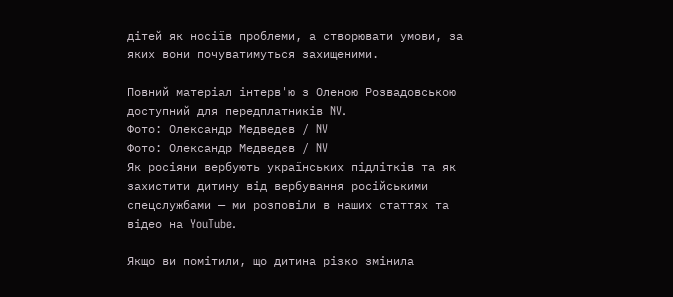дітей як носіїв проблеми, а створювати умови, за яких вони почуватимуться захищеними.

Повний матеріал інтерв'ю з Оленою Розвадовською доступний для передплатників NV.
Фото: Олександр Медведєв / NV
Фото: Олександр Медведєв / NV
Як росіяни вербують українських підлітків та як захистити дитину від вербування російськими спецслужбами — ми розповіли в наших статтях та відео на YouTube.

Якщо ви помітили, що дитина різко змінила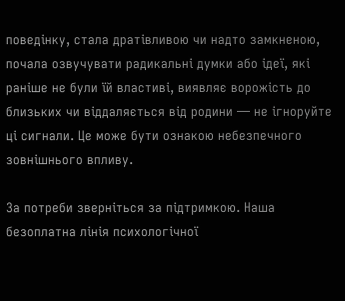поведінку, стала дратівливою чи надто замкненою, почала озвучувати радикальні думки або ідеї, які раніше не були їй властиві, виявляє ворожість до близьких чи віддаляється від родини — не ігноруйте ці сигнали. Це може бути ознакою небезпечного зовнішнього впливу.

За потреби зверніться за підтримкою. Наша безоплатна лінія психологічної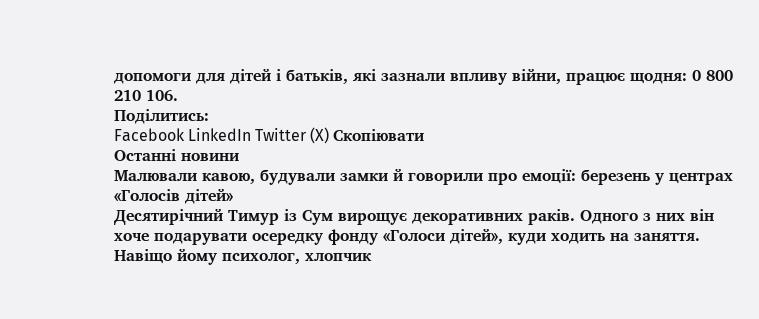допомоги для дітей і батьків, які зазнали впливу війни, працює щодня: 0 800 210 106.
Поділитись:
Facebook LinkedIn Twitter (X) Скопіювати
Останні новини
Малювали кавою, будували замки й говорили про емоції: березень у центрах «Голосів дітей»
Десятирічний Тимур із Сум вирощує декоративних раків. Одного з них він хоче подарувати осередку фонду «Голоси дітей», куди ходить на заняття. Навіщо йому психолог, хлопчик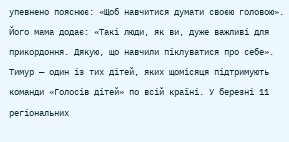упевнено пояснює: «Щоб навчитися думати своєю головою». Його мама додає: «Такі люди, як ви, дуже важливі для прикордоння. Дякую, що навчили піклуватися про себе». Тимур — один із тих дітей, яких щомісяця підтримують команди «Голосів дітей» по всій країні. У березні 11 регіональних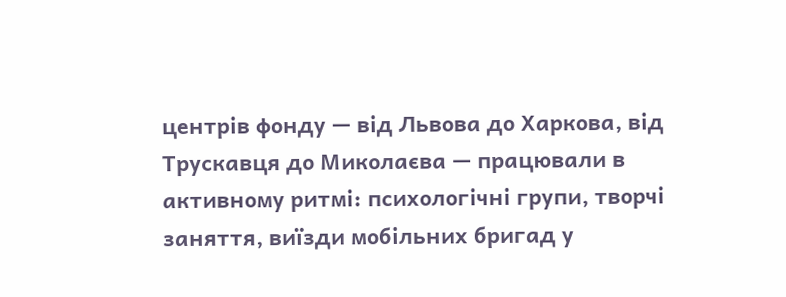центрів фонду — від Львова до Харкова, від Трускавця до Миколаєва — працювали в активному ритмі: психологічні групи, творчі заняття, виїзди мобільних бригад у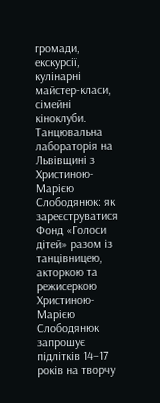громади, екскурсії, кулінарні майстер-класи, сімейні кіноклуби.
Танцювальна лабораторія на Львівщині з Христиною-Марією Слободянюк: як зареєструватися
Фонд «Голоси дітей» разом із танцівницею, акторкою та режисеркою Христиною-Марією Слободянюк запрошує підлітків 14–17 років на творчу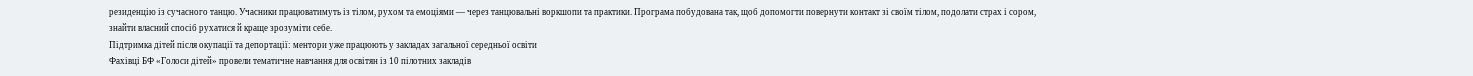резиденцію із сучасного танцю. Учасники працюватимуть із тілом, рухом та емоціями — через танцювальні воркшопи та практики. Програма побудована так, щоб допомогти повернути контакт зі своїм тілом, подолати страх і сором, знайти власний спосіб рухатися й краще зрозуміти себе.
Підтримка дітей після окупації та депортації: ментори уже працюють у закладах загальної середньої освіти
Фахівці БФ «Голоси дітей» провели тематичне навчання для освітян із 10 пілотних закладів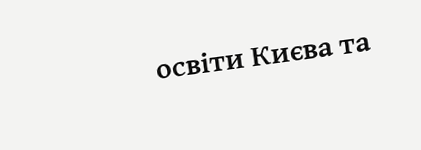освіти Києва та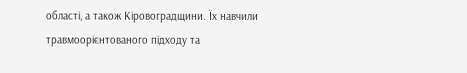області, а також Кіровоградщини. Їх навчили травмоорієнтованого підходу та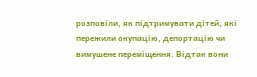розповіли, як підтримувати дітей, які пережили окупацію, депортацію чи вимушене переміщення. Відтак вони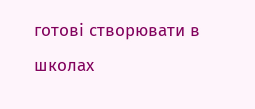готові створювати в школах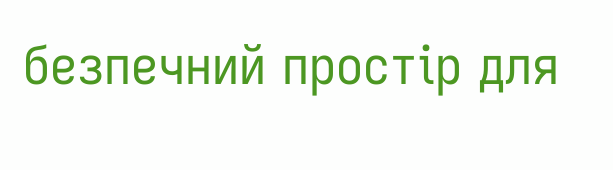безпечний простір для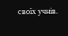своїх учнів.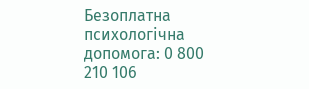Безоплатна психологічна допомога: 0 800 210 106